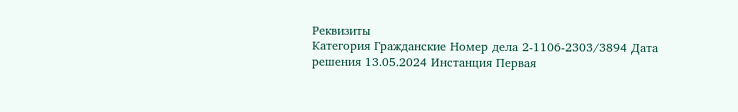Реквизиты
Категория Гражданские Номер дела 2-1106-2303/3894 Дата решения 13.05.2024 Инстанция Первая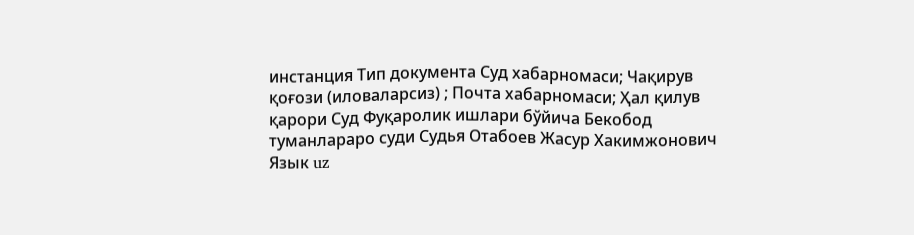инстанция Тип документа Суд хабарномаси; Чақирув қоғози (иловаларсиз) ; Почта хабарномаси; Ҳал қилув қарори Суд Фуқаролик ишлари бўйича Бекобод туманлараро суди Судья Отабоев Жасур Хакимжонович Язык uz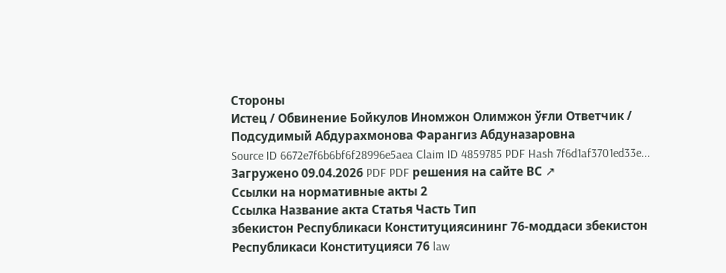Стороны
Истец / Обвинение Бойкулов Иномжон Олимжон ўғли Ответчик / Подсудимый Абдурахмонова Фарангиз Абдуназаровна
Source ID 6672e7f6b6bf6f28996e5aea Claim ID 4859785 PDF Hash 7f6d1af3701ed33e... Загружено 09.04.2026 PDF PDF решения на сайте ВС ↗
Ссылки на нормативные акты 2
Ссылка Название акта Статья Часть Тип
збекистон Республикаси Конституциясининг 76-моддаси збекистон Республикаси Конституцияси 76 law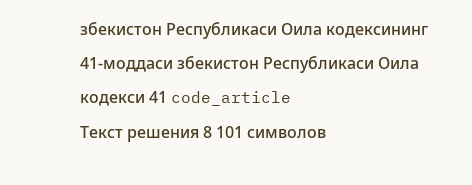збекистон Республикаси Оила кодексининг 41-моддаси збекистон Республикаси Оила кодекси 41 code_article
Текст решения 8 101 символов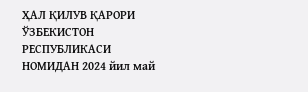ҲАЛ ҚИЛУВ ҚАРОРИ ЎЗБЕКИСТОН РЕСПУБЛИКАСИ НОМИДАН 2024 йил май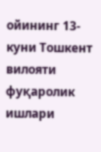ойининг 13-куни Тошкент вилояти фуқаролик ишлари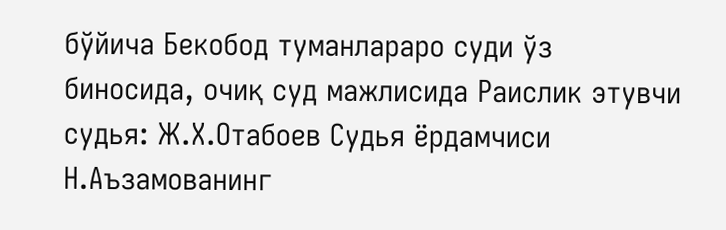бўйича Бекобод туманлараро суди ўз биносида, очиқ суд мажлисида Раислик этувчи судья: Ж.Х.Отабоев Судья ёрдамчиси Н.Аъзамованинг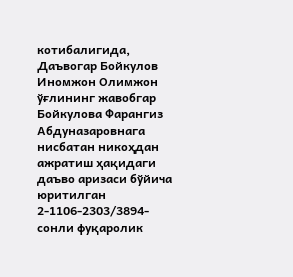котибалигида, Даъвогар Бойкулов Иномжон Олимжон ўғлининг жавобгар Бойкулова Фарангиз Абдуназаровнага нисбатан никоҳдан ажратиш ҳақидаги даъво аризаси бўйича юритилган 2-1106-2303/3894-сонли фуқаролик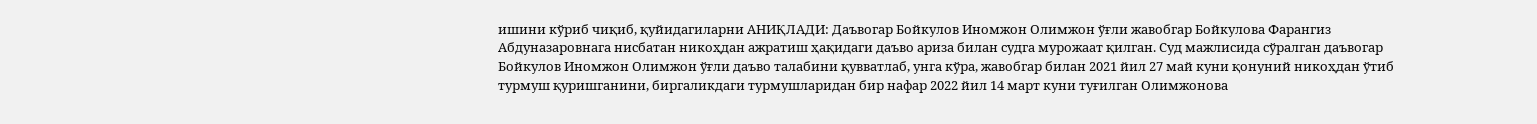ишини кўриб чиқиб, қуйидагиларни АНИҚЛАДИ: Даъвогар Бойкулов Иномжон Олимжон ўғли жавобгар Бойкулова Фарангиз Абдуназаровнага нисбатан никоҳдан ажратиш ҳақидаги даъво ариза билан судга мурожаат қилган. Суд мажлисида сўралган даъвогар Бойкулов Иномжон Олимжон ўғли даъво талабини қувватлаб, унга кўра, жавобгар билан 2021 йил 27 май куни қонуний никоҳдан ўтиб турмуш қуришганини, биргаликдаги турмушларидан бир нафар 2022 йил 14 март куни туғилган Олимжонова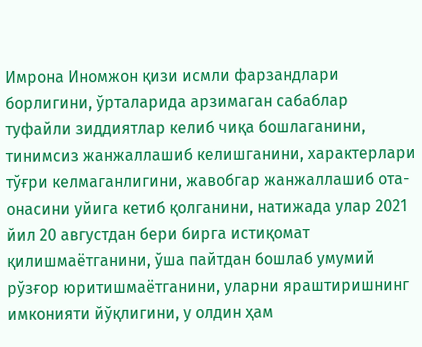Имрона Иномжон қизи исмли фарзандлари борлигини, ўрталарида арзимаган сабаблар туфайли зиддиятлар келиб чиқа бошлаганини, тинимсиз жанжаллашиб келишганини, характерлари тўғри келмаганлигини, жавобгар жанжаллашиб ота-онасини уйига кетиб қолганини, натижада улар 2021 йил 20 августдан бери бирга истиқомат қилишмаётганини, ўша пайтдан бошлаб умумий рўзғор юритишмаётганини, уларни яраштиришнинг имконияти йўқлигини, у олдин ҳам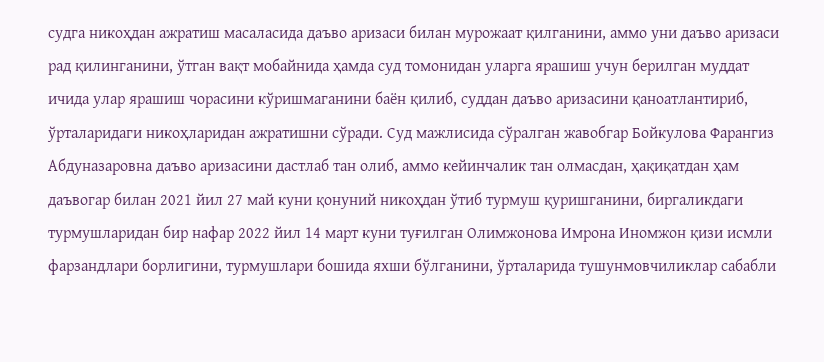судга никоҳдан ажратиш масаласида даъво аризаси билан мурожаат қилганини, аммо уни даъво аризаси рад қилинганини, ўтган вақт мобайнида ҳамда суд томонидан уларга ярашиш учун берилган муддат ичида улар ярашиш чорасини кўришмаганини баён қилиб, суддан даъво аризасини қаноатлантириб, ўрталаридаги никоҳларидан ажратишни сўради. Суд мажлисида сўралган жавобгар Бойкулова Фарангиз Абдуназаровна даъво аризасини дастлаб тан олиб, аммо кейинчалик тан олмасдан, ҳақиқатдан ҳам даъвогар билан 2021 йил 27 май куни қонуний никоҳдан ўтиб турмуш қуришганини, биргаликдаги турмушларидан бир нафар 2022 йил 14 март куни туғилган Олимжонова Имрона Иномжон қизи исмли фарзандлари борлигини, турмушлари бошида яхши бўлганини, ўрталарида тушунмовчиликлар сабабли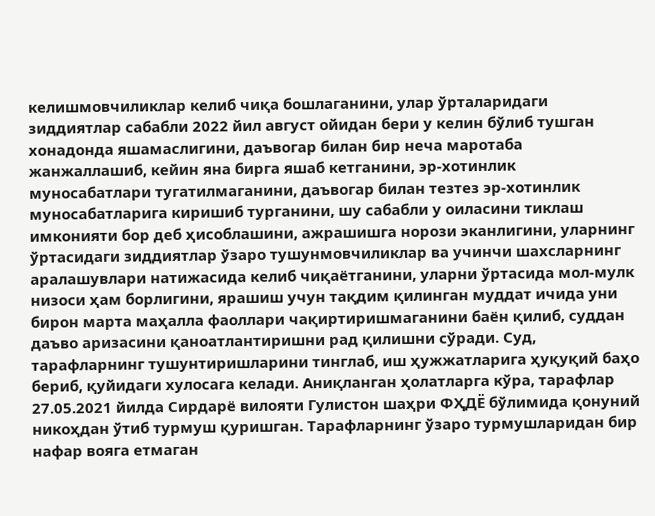келишмовчиликлар келиб чиқа бошлаганини, улар ўрталаридаги зиддиятлар сабабли 2022 йил август ойидан бери у келин бўлиб тушган хонадонда яшамаслигини, даъвогар билан бир неча маротаба жанжаллашиб, кейин яна бирга яшаб кетганини, эр-хотинлик муносабатлари тугатилмаганини, даъвогар билан тезтез эр-хотинлик муносабатларига киришиб турганини, шу сабабли у оиласини тиклаш имконияти бор деб ҳисоблашини, ажрашишга норози эканлигини, уларнинг ўртасидаги зиддиятлар ўзаро тушунмовчиликлар ва учинчи шахсларнинг аралашувлари натижасида келиб чиқаётганини, уларни ўртасида мол-мулк низоси ҳам борлигини, ярашиш учун тақдим қилинган муддат ичида уни бирон марта маҳалла фаоллари чақиртиришмаганини баён қилиб, суддан даъво аризасини қаноатлантиришни рад қилишни сўради. Суд, тарафларнинг тушунтиришларини тинглаб, иш ҳужжатларига ҳуқуқий баҳо бериб, қуйидаги хулосага келади. Аниқланган ҳолатларга кўра, тарафлар 27.05.2021 йилда Сирдарё вилояти Гулистон шаҳри ФҲДЁ бўлимида қонуний никоҳдан ўтиб турмуш қуришган. Тарафларнинг ўзаро турмушларидан бир нафар вояга етмаган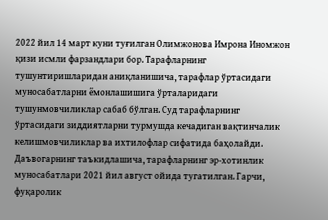2022 йил 14 март куни туғилган Олимжонова Имрона Иномжон қизи исмли фарзандлари бор. Тарафларнинг тушунтиришларидан аниқланишича, тарафлар ўртасидаги муносабатларни ёмонлашишига ўрталаридаги тушунмовчиликлар сабаб бўлган. Суд тарафларнинг ўртасидаги зиддиятларни турмушда кечадиган вақтинчалик келишмовчиликлар ва ихтилофлар сифатида баҳолайди. Даъвогарнинг таъкидлашича, тарафларнинг эр-хотинлик муносабатлари 2021 йил август ойида тугатилган. Гарчи, фуқаролик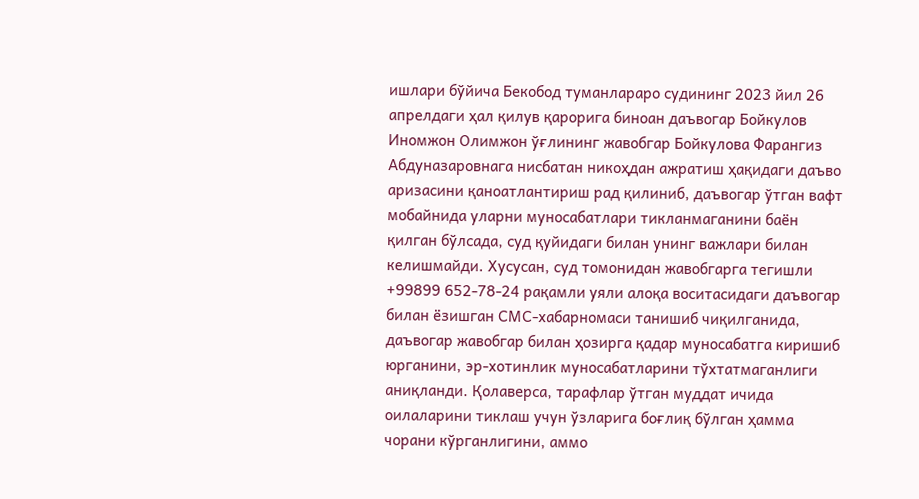ишлари бўйича Бекобод туманлараро судининг 2023 йил 26 апрелдаги ҳал қилув қарорига биноан даъвогар Бойкулов Иномжон Олимжон ўғлининг жавобгар Бойкулова Фарангиз Абдуназаровнага нисбатан никоҳдан ажратиш ҳақидаги даъво аризасини қаноатлантириш рад қилиниб, даъвогар ўтган вафт мобайнида уларни муносабатлари тикланмаганини баён қилган бўлсада, суд қуйидаги билан унинг важлари билан келишмайди. Хусусан, суд томонидан жавобгарга тегишли +99899 652-78-24 рақамли уяли алоқа воситасидаги даъвогар билан ёзишган СМС-хабарномаси танишиб чиқилганида, даъвогар жавобгар билан ҳозирга қадар муносабатга киришиб юрганини, эр-хотинлик муносабатларини тўхтатмаганлиги аниқланди. Қолаверса, тарафлар ўтган муддат ичида оилаларини тиклаш учун ўзларига боғлиқ бўлган ҳамма чорани кўрганлигини, аммо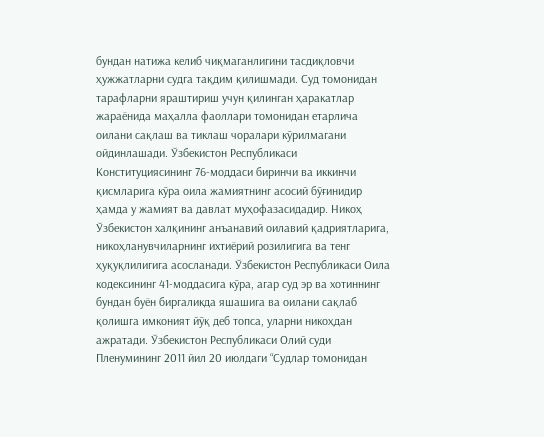бундан натижа келиб чиқмаганлигини тасдиқловчи ҳужжатларни судга тақдим қилишмади. Суд томонидан тарафларни яраштириш учун қилинган ҳаракатлар жараёнида маҳалла фаоллари томонидан етарлича оилани сақлаш ва тиклаш чоралари кўрилмагани ойдинлашади. Ўзбекистон Республикаси Конституциясининг 76-моддаси биринчи ва иккинчи қисмларига кўра оила жамиятнинг асосий бўғинидир ҳамда у жамият ва давлат муҳофазасидадир. Никоҳ Ўзбекистон халқининг анъанавий оилавий қадриятларига, никоҳланувчиларнинг ихтиёрий розилигига ва тенг ҳуқуқлилигига асосланади. Ўзбекистон Республикаси Оила кодексининг 41-моддасига кўра, агар суд эр ва хотиннинг бундан буён биргаликда яшашига ва оилани сақлаб қолишга имконият йўқ деб топса, уларни никоҳдан ажратади. Ўзбекистон Республикаси Олий суди Пленумининг 2011 йил 20 июлдаги “Судлар томонидан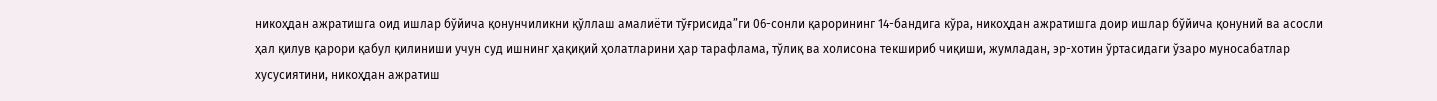никоҳдан ажратишга оид ишлар бўйича қонунчиликни қўллаш амалиёти тўғрисида”ги 06-сонли қарорининг 14-бандига кўра, никоҳдан ажратишга доир ишлар бўйича қонуний ва асосли ҳал қилув қарори қабул қилиниши учун суд ишнинг ҳақиқий ҳолатларини ҳар тарафлама, тўлиқ ва холисона текшириб чиқиши, жумладан, эр-хотин ўртасидаги ўзаро муносабатлар хусусиятини, никоҳдан ажратиш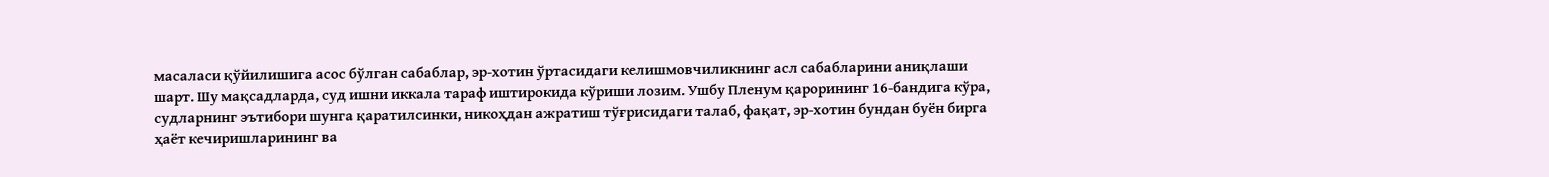масаласи қўйилишига асос бўлган сабаблар, эр-хотин ўртасидаги келишмовчиликнинг асл сабабларини аниқлаши шарт. Шу мақсадларда, суд ишни иккала тараф иштирокида кўриши лозим. Ушбу Пленум қарорининг 16-бандига кўра, судларнинг эътибори шунга қаратилсинки, никоҳдан ажратиш тўғрисидаги талаб, фақат, эр-хотин бундан буён бирга ҳаёт кечиришларининг ва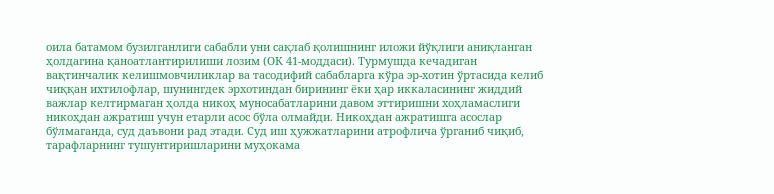оила батамом бузилганлиги сабабли уни сақлаб қолишнинг иложи йўқлиги аниқланган ҳолдагина қаноатлантирилиши лозим (ОК 41-моддаси). Турмушда кечадиган вақтинчалик келишмовчиликлар ва тасодифий сабабларга кўра эр-хотин ўртасида келиб чиққан ихтилофлар, шунингдек эрхотиндан бирининг ёки ҳар иккаласининг жиддий важлар келтирмаган ҳолда никоҳ муносабатларини давом эттиришни хоҳламаслиги никоҳдан ажратиш учун етарли асос бўла олмайди. Никоҳдан ажратишга асослар бўлмаганда, суд даъвони рад этади. Суд иш ҳужжатларини атрофлича ўрганиб чиқиб, тарафларнинг тушунтиришларини муҳокама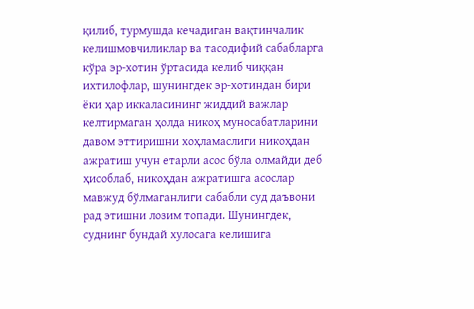қилиб, турмушда кечадиган вақтинчалик келишмовчиликлар ва тасодифий сабабларга кўра эр-хотин ўртасида келиб чиққан ихтилофлар, шунингдек эр-хотиндан бири ёки ҳар иккаласининг жиддий важлар келтирмаган ҳолда никоҳ муносабатларини давом эттиришни хоҳламаслиги никоҳдан ажратиш учун етарли асос бўла олмайди деб ҳисоблаб, никоҳдан ажратишга асослар мавжуд бўлмаганлиги сабабли суд даъвони рад этишни лозим топади. Шунингдек, суднинг бундай хулосага келишига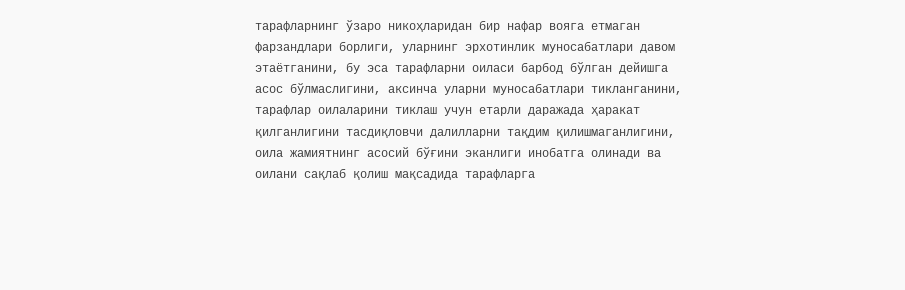тарафларнинг ўзаро никоҳларидан бир нафар вояга етмаган фарзандлари борлиги, уларнинг эрхотинлик муносабатлари давом этаётганини, бу эса тарафларни оиласи барбод бўлган дейишга асос бўлмаслигини, аксинча уларни муносабатлари тикланганини, тарафлар оилаларини тиклаш учун етарли даражада ҳаракат қилганлигини тасдиқловчи далилларни тақдим қилишмаганлигини, оила жамиятнинг асосий бўғини эканлиги инобатга олинади ва оилани сақлаб қолиш мақсадида тарафларга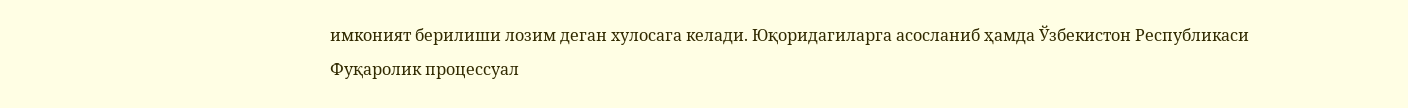имконият берилиши лозим деган хулосага келади. Юқоридагиларга асосланиб ҳамда Ўзбекистон Республикаси Фуқаролик процессуал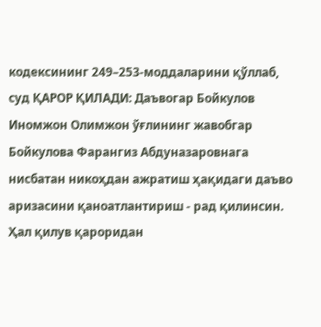кодексининг 249–253-моддаларини қўллаб, суд ҚАРОР ҚИЛАДИ: Даъвогар Бойкулов Иномжон Олимжон ўғлининг жавобгар Бойкулова Фарангиз Абдуназаровнага нисбатан никоҳдан ажратиш ҳақидаги даъво аризасини қаноатлантириш - рад қилинсин. Ҳал қилув қароридан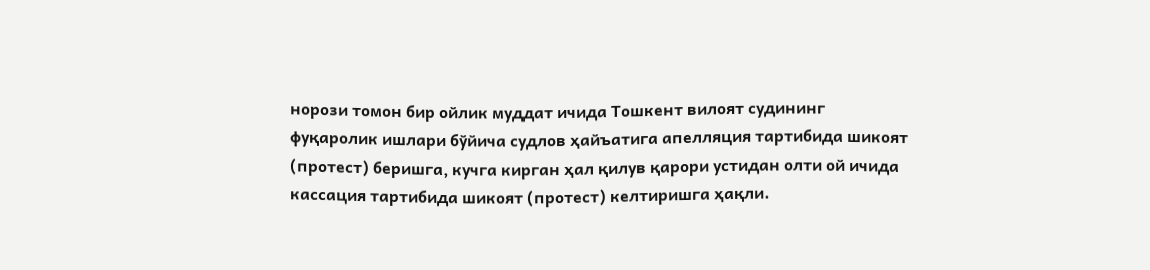норози томон бир ойлик муддат ичида Тошкент вилоят судининг фуқаролик ишлари бўйича судлов ҳайъатига апелляция тартибида шикоят (протест) беришга, кучга кирган ҳал қилув қарори устидан олти ой ичида кассация тартибида шикоят (протест) келтиришга ҳақли.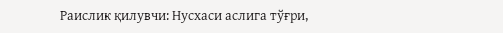Раислик қилувчи: Нусхаси аслига тўғри,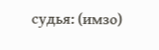судья: (имзо)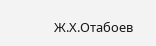Ж.Х.Отабоев